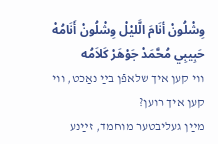وِشْلُونْ أنَامَ الَّليْلْ وِشْلُونْ أَنَامُهْ
حَبِيبِي مُحَّمَدْ جَوْهَرْ كَلاَمُه
ווי קען איך שלאפֿן בײַ נאַכט, ווי קען איך רוען?
מײַן געליבטער מוחמד, זײַנע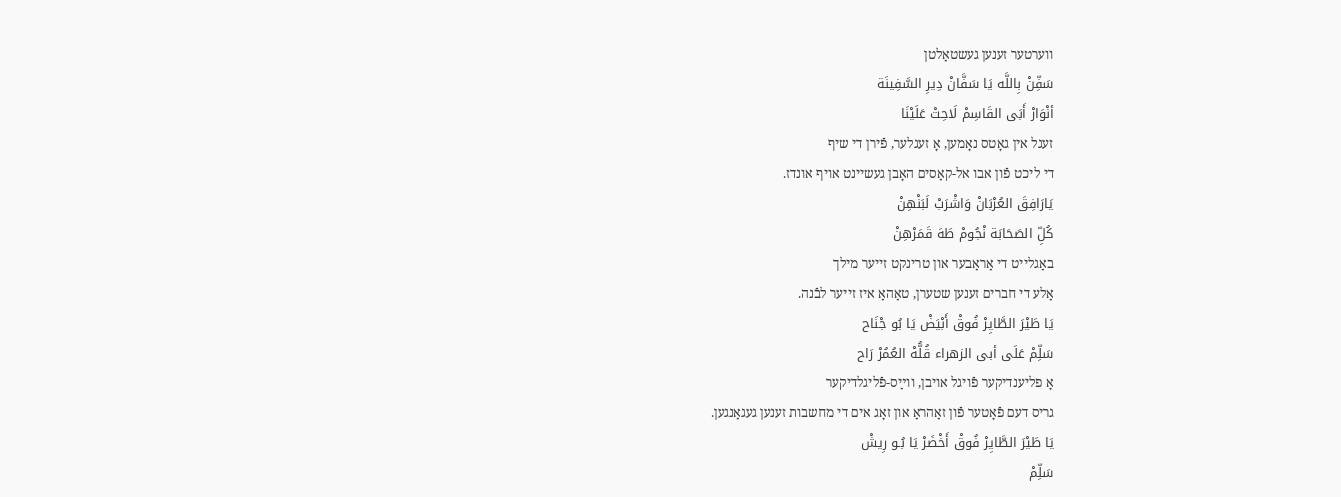ווערטער זענען געשטאַלטן
سَفِّنْ بِاللَّه يَا سَفَّانْ دِيرِ السَّفِينَة
أنْوَارْ أَبَى القَاسِمْ لَاحِتْ عَلَيْنَا
זעגל אין גאָטס נאָמען, אָ זעגלער, פֿירן די שיף
די ליכט פֿון אבו אל-קאַסים האָבן געשיינט אויף אונדז.
يَارَافِقَ العُرْبَانْ وَاشْرَبْ لَبَنْهِنْ
كُلِّ الصَحَابَة نْجُومْ طَهَ قَمَرْهِنْ
באַגלייט די אַראַבער און טרינקט זייער מילך
אַלע די חברים זענען שטערן, טאַהאַ איז זייער לבֿנה.
يَا طَيْرَ الطَّايِرْ فُوقْ أَبْيَضْ يَا بُو جْنَاح
سَلِّمْ عَلَى أبى الزهراء قُلُّهْ العُمُرْ رَاح
אָ פליענדיקער פֿויגל אויבן, ווײַס-פֿליגלדיקער
גריס דעם פֿאָטער פֿון זאַהראַ און זאָג אים די מחשבות זענען געגאַנגען.
يَا طَيْرَ الطَّايِرْ فُوقْ أَخْضَرْ يَا بُـو رِيشْ
سَلِّمْ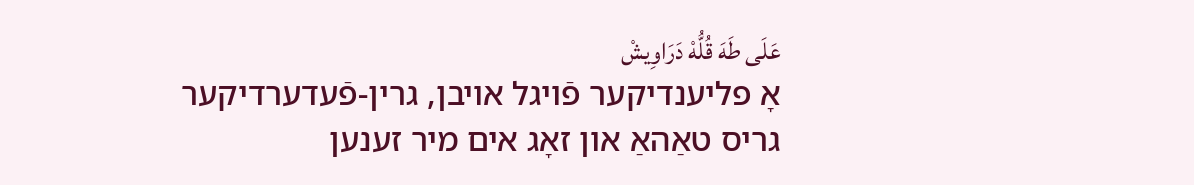عَلَى طَهَ قُلُّهْ دَرَاوِيشْ
אָ פליענדיקער פֿויגל אויבן, גרין-פֿעדערדיקער
גריס טאַהאַ און זאָג אים מיר זענען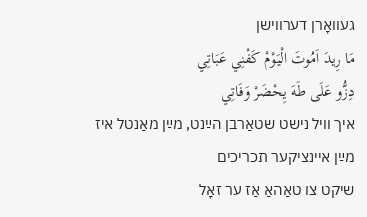געוואָרן דערווישן
مَا رِيدَ اَمُوتَ الْيَوْمْ كَفْنِي عَبَاتِي
دِزُّو عَلَى طَهَ يِحْضَرْ وَفَاتِي
איך וויל נישט שטאַרבן הײַנט, מײַן מאַנטל איז מײַן איינציקער תכריכים
שיקט צו טאַהאַ אַז ער זאָל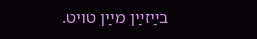בײַזײַן מײַן טויט.